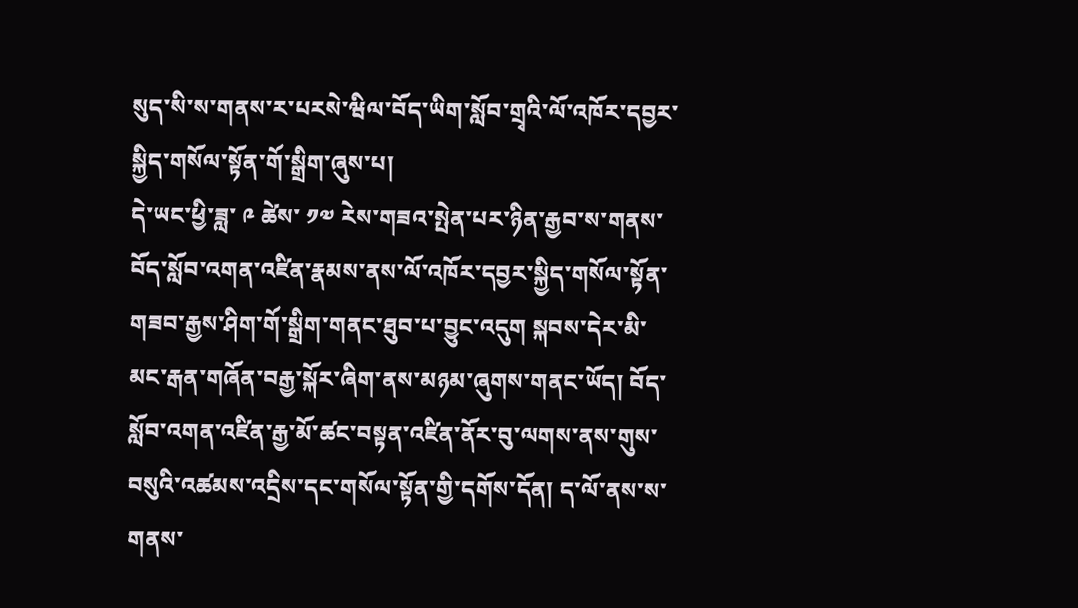སུད་སི་ས་གནས་ར་པརསེ་ཝིལ་བོད་ཡིག་སློབ་གྲྭའི་ལོ་འཁོར་དབྱར་སྐྱིད་གསོལ་སྟོན་གོ་སྒྲིག་ཞུས་པ།
དེ་ཡང་ཕྱི་ཟླ་ ༩ ཚེས་ ༡༧ རེས་གཟའ་སྤེན་པར་ཉིན་རྒྱབ་ས་གནས་བོད་སློབ་འགན་འཛིན་རྣམས་ནས་ལོ་འཁོར་དབྱར་སྐྱིད་གསོལ་སྟོན་གཟབ་རྒྱས་ཤིག་གོ་སྒྲིག་གནང་ཐུབ་པ་བྱུང་འདུག སྐབས་དེར་མི་མང་རྒན་གཞོན་བརྒྱ་སྐོར་ཞིག་ནས་མཉམ་ཞུགས་གནང་ཡོད། བོད་སློབ་འགན་འཛིན་རྒྱ་མོ་ཚང་བསྟན་འཛིན་ནོར་བུ་ལགས་ནས་གུས་བསུའི་འཚམས་འདྲིས་དང་གསོལ་སྟོན་གྱི་དགོས་དོན། ད་ལོ་ནས་ས་གནས་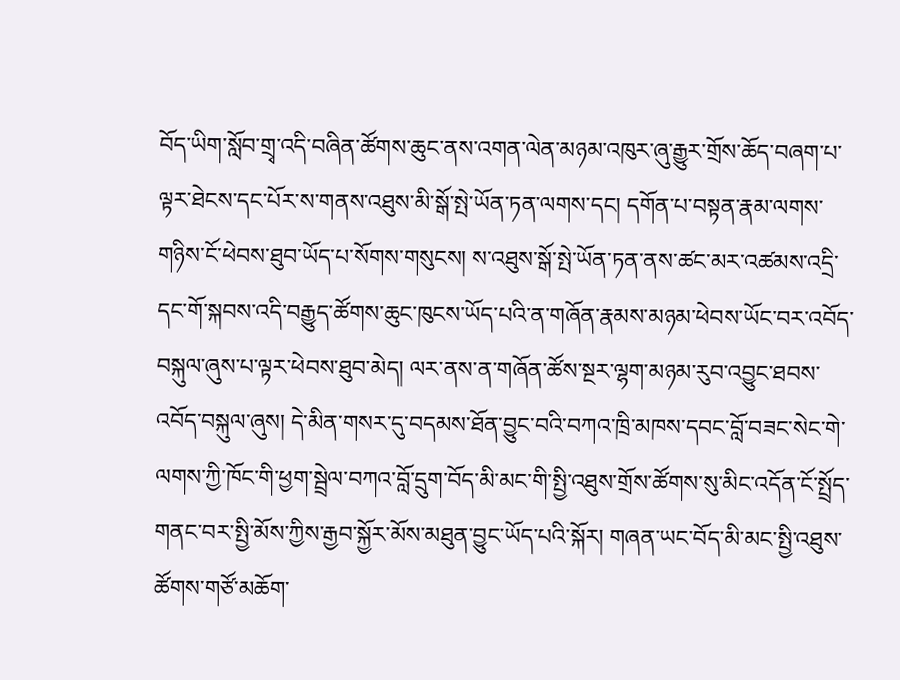བོད་ཡིག་སློབ་གྲྭ་འདི་བཞིན་ཚོགས་ཆུང་ནས་འགན་ལེན་མཉམ་འཁུར་ཞུ་རྒྱུར་གྲོས་ཆོད་བཞག་པ་ལྟར་ཐེངས་དང་པོར་ས་གནས་འཐུས་མི་སྒོ་སྤེ་ཡོན་ཏན་ལགས་དང། དགོན་པ་བསྟན་རྣམ་ལགས་གཉིས་ངོ་ཕེབས་ཐུབ་ཡོད་པ་སོགས་གསུངས། ས་འཐུས་སྒོ་སྤེ་ཡོན་ཏན་ནས་ཚང་མར་འཚམས་འདྲི་དང་གོ་སྐབས་འདི་བརྒྱུད་ཚོགས་ཆུང་ཁུངས་ཡོད་པའི་ན་གཞོན་རྣམས་མཉམ་ཕེབས་ཡོང་བར་འབོད་བསྐུལ་ཞུས་པ་ལྟར་ཕེབས་ཐུབ་མེད། ལར་ནས་ན་གཞོན་ཚོས་སྔར་ལྷག་མཉམ་རུབ་འབྱུང་ཐབས་འབོད་བསྐུལ་ཞུས། དེ་མིན་གསར་དུ་བདམས་ཐོན་བྱུང་བའི་བཀའ་ཁྲི་མཁས་དབང་བློ་བཟང་སེང་གེ་ལགས་ཀྱི་ཁོང་གི་ཕྱག་སྦྲེལ་བཀའ་བློ་དྲུག་བོད་མི་མང་གི་སྤྱི་འཐུས་གྲོས་ཚོགས་སུ་མིང་འདོན་ངོ་སྤྲོད་གནང་བར་སྤྱི་མོས་ཀྱིས་རྒྱབ་སྐྱོར་མོས་མཐུན་བྱུང་ཡོད་པའི་སྐོར། གཞན་ཡང་བོད་མི་མང་སྤྱི་འཐུས་ཚོགས་གཙོ་མཆོག་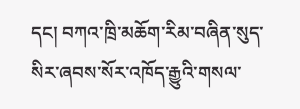དང། བཀའ་ཁྲི་མཆོག་རིམ་བཞིན་སུད་སིར་ཞབས་སོར་འཁོད་རྒྱུའི་གསལ་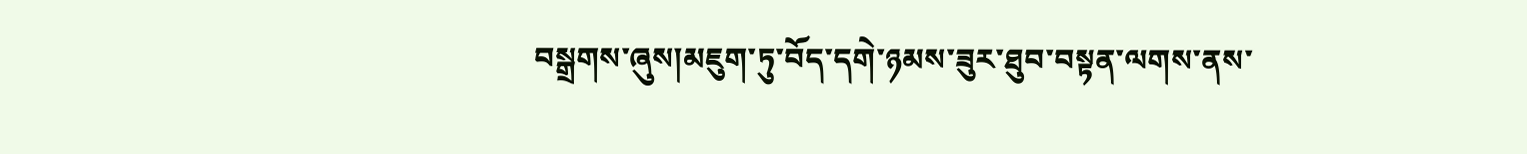བསྒྲགས་ཞུས།མཇུག་ཏུ་བོད་དགེ་ཉམས་ཟུར་ཐུབ་བསྟན་ལགས་ནས་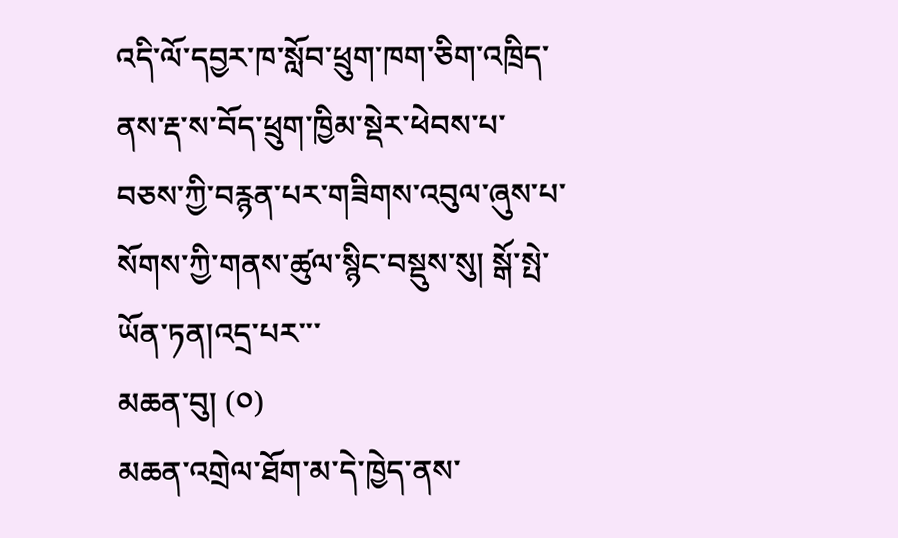འདི་ལོ་དབྱར་ཁ་སློབ་ཕྲུག་ཁག་ཅིག་འཁྲིད་ནས་རྡ་ས་བོད་ཕྲུག་ཁྱིམ་སྡེར་ཕེབས་པ་བཅས་ཀྱི་བརྙན་པར་གཟིགས་འབུལ་ཞུས་པ་སོགས་ཀྱི་གནས་ཚུལ་སྙིང་བསྡུས་སུ། སྒོ་སྤེ་ཡོན་ཏན།འདྲ་པར་་་
མཆན་བུ། (༠)
མཆན་འགྲེལ་ཐོག་མ་དེ་ཁྱེད་ནས་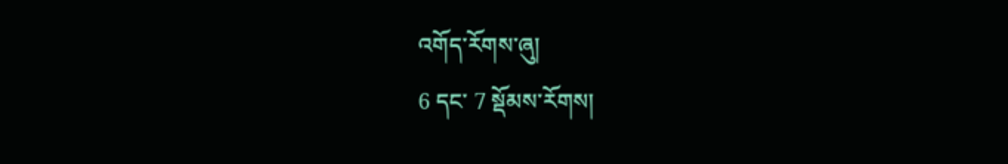འགོད་རོགས་ཞུ།
6 དང་ 7 སྡོམས་རོགས།